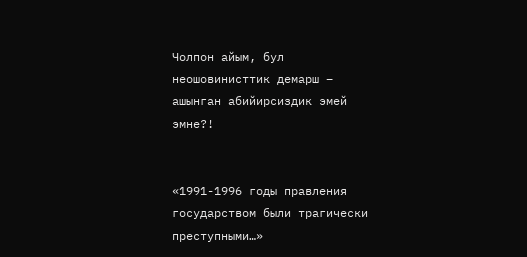Чолпон айым, бул неошовинисттик демарш – ашынган абийирсиздик эмей эмне?!


«1991-1996 годы правления государством были трагически преступными…»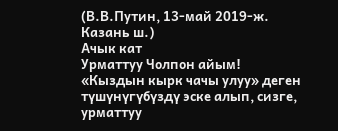(В.В.Путин, 13-май 2019-ж. Казань ш.)
Ачык кат
Урматтуу Чолпон айым!
«Кыздын кырк чачы улуу» деген түшүнүгүбүздү эске алып, сизге, урматтуу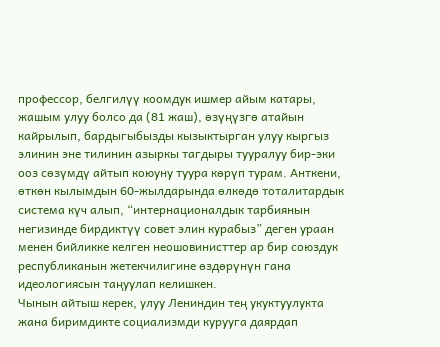профессор, белгилүү коомдук ишмер айым катары, жашым улуу болсо да (81 жаш), өзүңүзгө атайын кайрылып, бардыгыбызды кызыктырган улуу кыргыз элинин эне тилинин азыркы тагдыры тууралуу бир-эки ооз сөзүмдү айтып коюуну туура көрүп турам. Анткени, өткөн кылымдын 60-жылдарында өлкөдө тоталитардык система күч алып, “интернационалдык тарбиянын негизинде бирдиктүү совет элин курабыз” деген ураан менен бийликке келген неошовинисттер ар бир союздук республиканын жетекчилигине өздөрүнүн гана идеологиясын таңуулап келишкен.
Чынын айтыш керек, улуу Лениндин тең укуктуулукта жана биримдикте социализмди курууга даярдап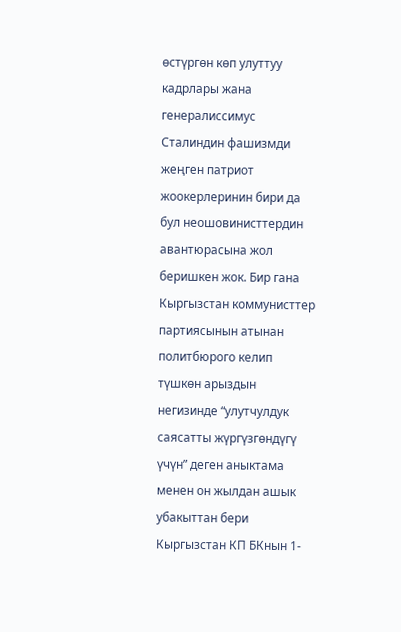өстүргөн көп улуттуу кадрлары жана генералиссимус Сталиндин фашизмди жеңген патриот жоокерлеринин бири да бул неошовинисттердин авантюрасына жол беришкен жок. Бир гана Кыргызстан коммунисттер партиясынын атынан политбюрого келип түшкөн арыздын негизинде “улутчулдук саясатты жүргүзгөндүгү үчүн” деген аныктама менен он жылдан ашык убакыттан бери Кыргызстан КП БКнын 1-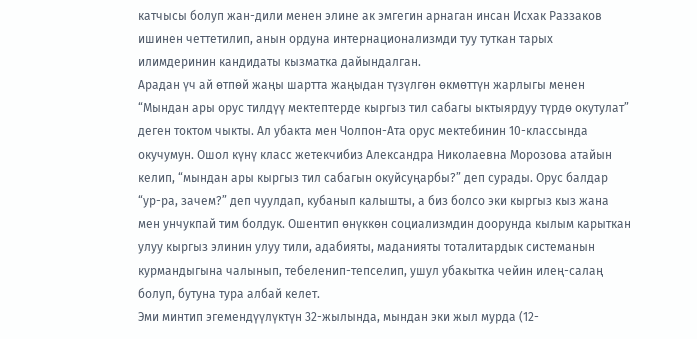катчысы болуп жан-дили менен элине ак эмгегин арнаган инсан Исхак Раззаков ишинен четтетилип, анын ордуна интернационализмди туу туткан тарых илимдеринин кандидаты кызматка дайындалган.
Арадан үч ай өтпөй жаңы шартта жаңыдан түзүлгөн өкмөттүн жарлыгы менен “Мындан ары орус тилдүү мектептерде кыргыз тил сабагы ыктыярдуу түрдө окутулат” деген токтом чыкты. Ал убакта мен Чолпон-Ата орус мектебинин 10-классында окучумун. Ошол күнү класс жетекчибиз Александра Николаевна Морозова атайын келип, “мындан ары кыргыз тил сабагын окуйсуңарбы?” деп сурады. Орус балдар “ур-ра, зачем?” деп чуулдап, кубанып калышты, а биз болсо эки кыргыз кыз жана мен унчукпай тим болдук. Ошентип өнүккөн социализмдин доорунда кылым карыткан улуу кыргыз элинин улуу тили, адабияты, маданияты тоталитардык системанын курмандыгына чалынып, тебеленип-тепселип, ушул убакытка чейин илең-салаң болуп, бутуна тура албай келет.
Эми минтип эгемендүүлүктүн 32-жылында, мындан эки жыл мурда (12-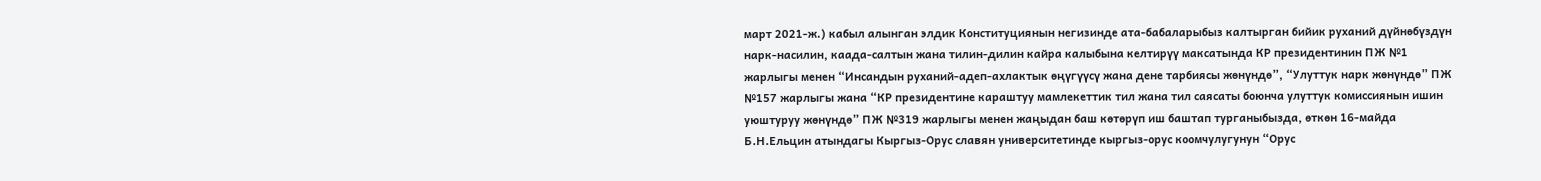март 2021-ж.) кабыл алынган элдик Конституциянын негизинде ата-бабаларыбыз калтырган бийик руханий дүйнөбүздүн нарк-насилин, каада-салтын жана тилин-дилин кайра калыбына келтирүү максатында КР президентинин ПЖ №1 жарлыгы менен “Инсандын руханий-адеп-ахлактык өңүгүүсү жана дене тарбиясы жөнүндө”, “Улуттук нарк жөнүндө” ПЖ №157 жарлыгы жана “КР президентине караштуу мамлекеттик тил жана тил саясаты боюнча улуттук комиссиянын ишин уюштуруу жөнүндө” ПЖ №319 жарлыгы менен жаңыдан баш көтөрүп иш баштап турганыбызда, өткөн 16-майда Б.Н.Ельцин атындагы Кыргыз-Орус славян университетинде кыргыз-орус коомчулугунун “Орус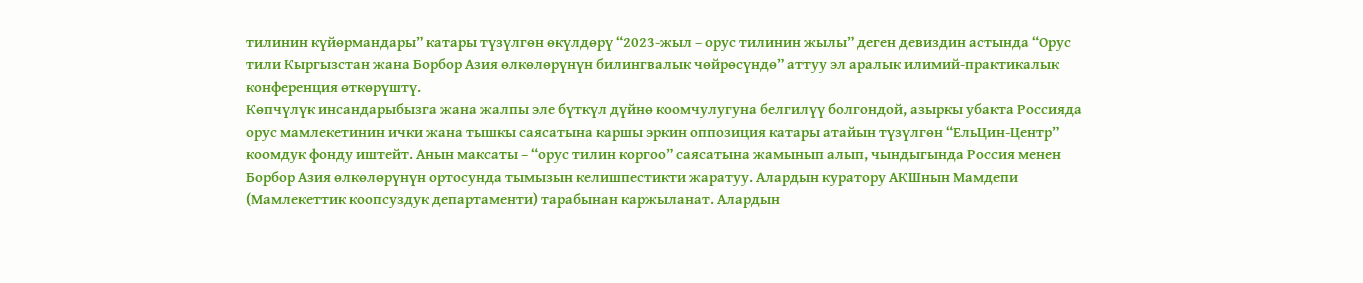тилинин күйөрмандары” катары түзүлгөн өкүлдөрү “2023-жыл – орус тилинин жылы” деген девиздин астында “Орус тили Кыргызстан жана Борбор Азия өлкөлөрүнүн билингвалык чөйрөсүндө” аттуу эл аралык илимий-практикалык конференция өткөрүштү.
Көпчүлүк инсандарыбызга жана жалпы эле бүткүл дүйнө коомчулугуна белгилүү болгондой, азыркы убакта Россияда орус мамлекетинин ички жана тышкы саясатына каршы эркин оппозиция катары атайын түзүлгөн “ЕльЦин-Центр” коомдук фонду иштейт. Анын максаты – “орус тилин коргоо” саясатына жамынып алып, чындыгында Россия менен Борбор Азия өлкөлөрүнүн ортосунда тымызын келишпестикти жаратуу. Алардын куратору АКШнын Мамдепи (Мамлекеттик коопсуздук департаменти) тарабынан каржыланат. Алардын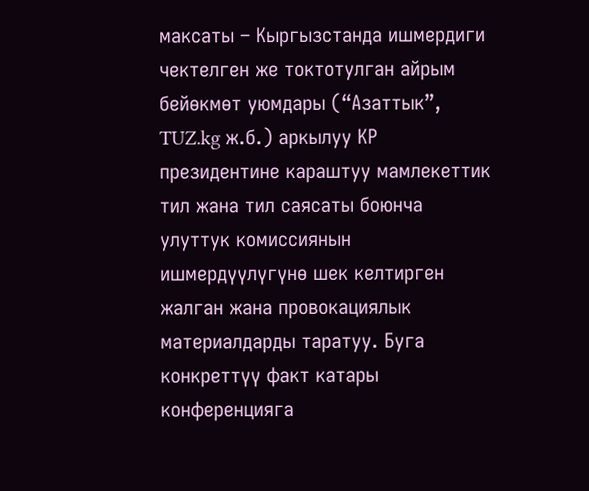максаты – Кыргызстанда ишмердиги чектелген же токтотулган айрым бейөкмөт уюмдары (“Азаттык”, TUZ.kg ж.б.) аркылуу КР президентине караштуу мамлекеттик тил жана тил саясаты боюнча улуттук комиссиянын ишмердүүлүгүнө шек келтирген жалган жана провокациялык материалдарды таратуу. Буга конкреттүү факт катары конференцияга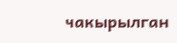чакырылган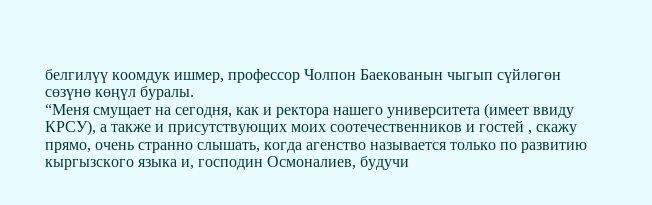белгилүү коомдук ишмер, профессор Чолпон Баекованын чыгып сүйлөгөн сөзүнө көңүл буралы.
“Меня смущает на сегодня, как и ректора нашего университета (имеет ввиду КРСУ), а также и присутствующих моих соотечественников и гостей , скажу прямо, очень странно слышать, когда агенство называется только по развитию кыргызского языка и, господин Осмоналиев, будучи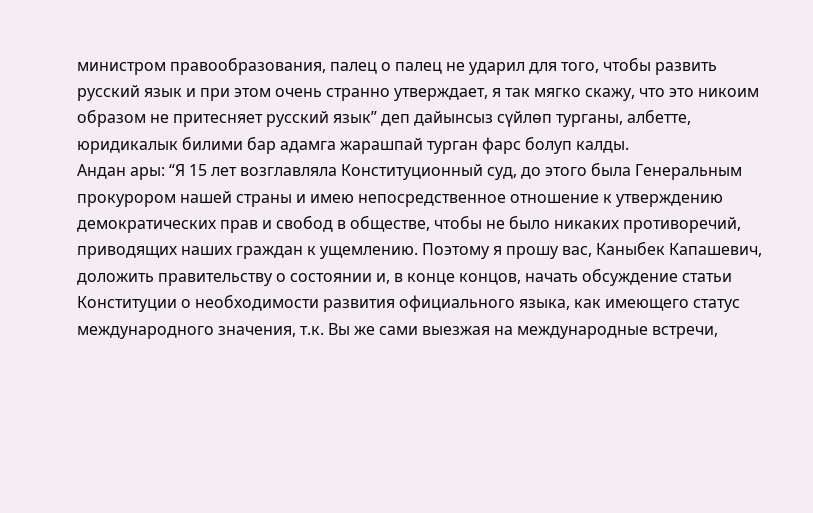министром правообразования, палец о палец не ударил для того, чтобы развить русский язык и при этом очень странно утверждает, я так мягко скажу, что это никоим образом не притесняет русский язык” деп дайынсыз сүйлөп турганы, албетте, юридикалык билими бар адамга жарашпай турган фарс болуп калды.
Андан ары: “Я 15 лет возглавляла Конституционный суд, до этого была Генеральным прокурором нашей страны и имею непосредственное отношение к утверждению демократических прав и свобод в обществе, чтобы не было никаких противоречий, приводящих наших граждан к ущемлению. Поэтому я прошу вас, Каныбек Капашевич, доложить правительству о состоянии и, в конце концов, начать обсуждение статьи Конституции о необходимости развития официального языка, как имеющего статус международного значения, т.к. Вы же сами выезжая на международные встречи,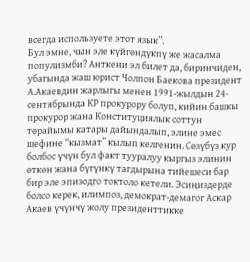всегда используете этот язык”.
Бул эмне, чын эле күйгөндүкпү же жасалма популизмби? Анткени эл билет да, биринчиден, убагында жаш юрист Чолпон Баекова президент А.Акаевдин жарлыгы менен 1991-жылдын 24-сентябрында КР прокурору болуп, кийин башкы прокурор жана Конституциялык соттун төрайымы катары дайындалып, элине эмес шефине “кызмат” кылып келгенин. Сөзүбүз кур болбос үчүн бул факт тууралуу кыргыз элинин өткөн жана бүгүнкү тагдырына тийешеси бар бир эле эпизодго токтоло кетели. Эсиңиздерде болсо керек, илимпоз, демократ-демагог Аскар Акаев үчүнчү жолу президенттикке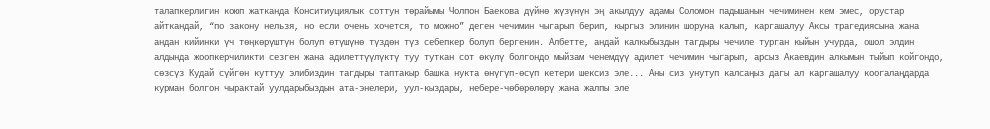талапкерлигин коюп жатканда Конситиуциялык соттун төрайымы Чолпон Баекова дүйнө жүзүнүн эң акылдуу адамы Соломон падышанын чечиминен кем эмес, орустар айткандай, “по закону нельзя, но если очень хочется, то можно” деген чечимин чыгарып берип, кыргыз элинин шоруна калып, каргашалуу Аксы трагедиясына жана андан кийинки үч төңкөрүштүн болуп өтүшүнө түздөн түз себепкер болуп бергенин. Албетте, андай калкыбыздын тагдыры чечиле турган кыйын учурда, ошол элдин алдында жоопкерчиликти сезген жана адилеттүүлүктү туу туткан сот өкүлү болгондо мыйзам ченемдүү адилет чечимин чыгарып, арсыз Акаевдин алкымын тыйып койгондо, сөзсүз Кудай сүйгөн куттуу элибиздин тагдыры таптакыр башка нукта өнүгүп-өсүп кетери шексиз эле... Аны сиз унутуп калсаңыз дагы ал каргашалуу коогалаңдарда курман болгон чырактай уулдарыбыздын ата-энелери, уул-кыздары, небере-чөбөрөлөрү жана жалпы эле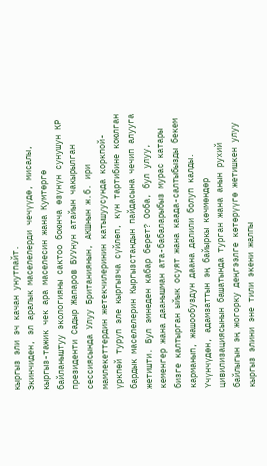кыргыз эли эч качан унутпайт.
Экинчиден, эл аралык маселелерди чечүүдө, мисалы, кыргыз-тажик чек ара маселесин жана Кумтөргө байланыштуу экологияны сактоо боюнча өзүнүн сунушун КР президенти Садыр Жапаров БУУнун атайын чакырылган сессиясында Улуу Британиянын, АКШнын ж.б. ири мамлекеттердин жетекчилеринин катышуусунда коркпой-үркпөй туруп эле кыргызча сүйлөп, күн тартибине коюлган бардык маселелерин Кыргызстандын пайдасына чечип алууга жетишти. Бул эмнеден кабар берет? Ооба, бул улуу, кеменгер жана даанышман ата-бабаларыбыз мурас катары бизге калтырган ыйык осуят жана каада-салтыбызды бекем карманып, жашообуздун даана далили болуп калды.
Үчүнчүдөн, адамзаттын эң байыркы көчмөндөр цивилизациясынын башатында турган жана анын рухий байлыгын эң жогорку деңгээлге көтөрүүгө жетишкен улуу кыргыз элини эне тили экени жалпы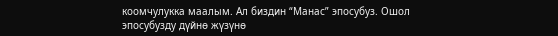коомчулукка маалым. Ал биздин “Манас” эпосубуз. Ошол эпосубузду дүйнө жүзүнө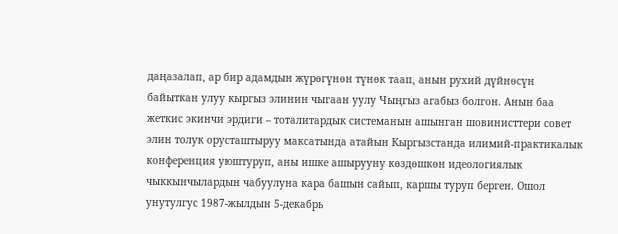даңазалап, ар бир адамдын жүрөгүнөн түнөк таап, анын рухий дүйнөсүн байыткан улуу кыргыз элинин чыгаан уулу Чыңгыз агабыз болгон. Анын баа жеткис экинчи эрдиги – тоталитардык системанын ашынган шовинисттери совет элин толук орусташтыруу максатында атайын Кыргызстанда илимий-практикалык конференция уюштуруп, аны ишке ашырууну көздөшкөн идеологиялык чыккынчылардын чабуулуна кара башын сайып, каршы туруп берген. Ошол унутулгус 1987-жылдын 5-декабрь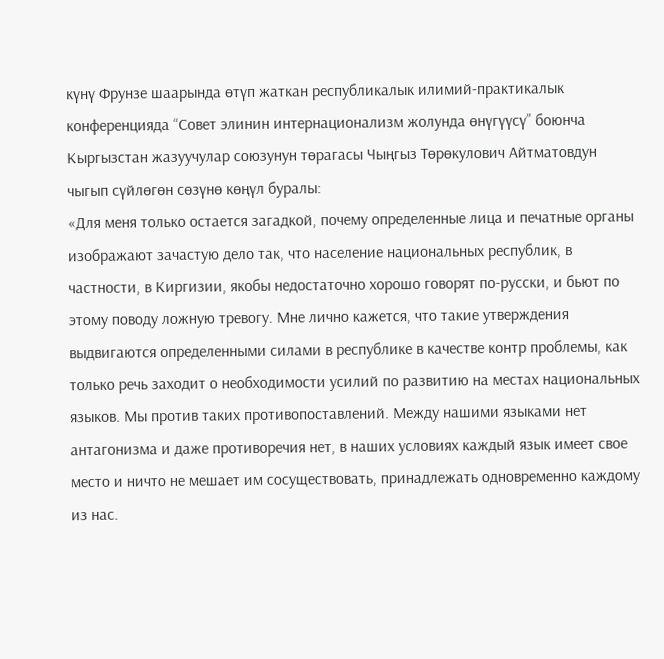күнү Фрунзе шаарында өтүп жаткан республикалык илимий-практикалык конференцияда “Совет элинин интернационализм жолунда өнүгүүсү” боюнча Кыргызстан жазуучулар союзунун төрагасы Чыңгыз Төрөкулович Айтматовдун чыгып сүйлөгөн сөзүнө көңүл буралы:
«Для меня только остается загадкой, почему определенные лица и печатные органы изображают зачастую дело так, что население национальных республик, в частности, в Киргизии, якобы недостаточно хорошо говорят по-русски, и бьют по этому поводу ложную тревогу. Мне лично кажется, что такие утверждения выдвигаются определенными силами в республике в качестве контр проблемы, как только речь заходит о необходимости усилий по развитию на местах национальных языков. Мы против таких противопоставлений. Между нашими языками нет антагонизма и даже противоречия нет, в наших условиях каждый язык имеет свое место и ничто не мешает им сосуществовать, принадлежать одновременно каждому из нас.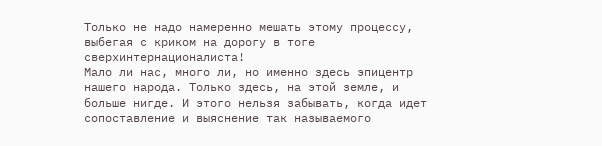Только не надо намеренно мешать этому процессу, выбегая с криком на дорогу в тоге сверхинтернационалиста!
Мало ли нас, много ли, но именно здесь эпицентр нашего народа. Только здесь, на этой земле, и больше нигде. И этого нельзя забывать, когда идет сопоставление и выяснение так называемого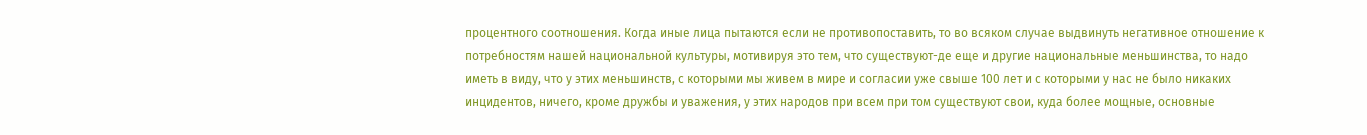процентного соотношения. Когда иные лица пытаются если не противопоставить, то во всяком случае выдвинуть негативное отношение к потребностям нашей национальной культуры, мотивируя это тем, что существуют-де еще и другие национальные меньшинства, то надо иметь в виду, что у этих меньшинств, с которыми мы живем в мире и согласии уже свыше 100 лет и с которыми у нас не было никаких инцидентов, ничего, кроме дружбы и уважения, у этих народов при всем при том существуют свои, куда более мощные, основные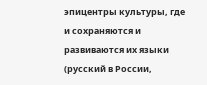эпицентры культуры, где и сохраняются и развиваются их языки (русский в России,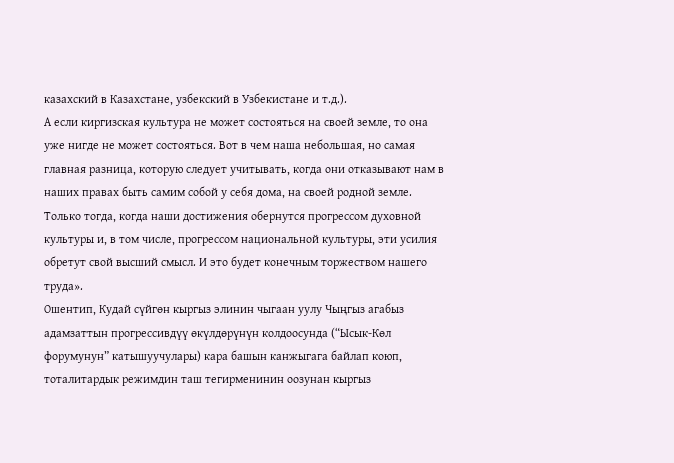казахский в Казахстане, узбекский в Узбекистане и т.д.).
А если киргизская культура не может состояться на своей земле, то она уже нигде не может состояться. Вот в чем наша небольшая, но самая главная разница, которую следует учитывать, когда они отказывают нам в наших правах быть самим собой у себя дома, на своей родной земле. Только тогда, когда наши достижения обернутся прогрессом духовной культуры и, в том числе, прогрессом национальной культуры, эти усилия обретут свой высший смысл. И это будет конечным торжеством нашего труда».
Ошентип, Кудай сүйгөн кыргыз элинин чыгаан уулу Чыңгыз агабыз адамзаттын прогрессивдүү өкүлдөрүнүн колдоосунда (“Ысык-Көл форумунун” катышуучулары) кара башын канжыгага байлап коюп, тоталитардык режимдин таш тегирменинин оозунан кыргыз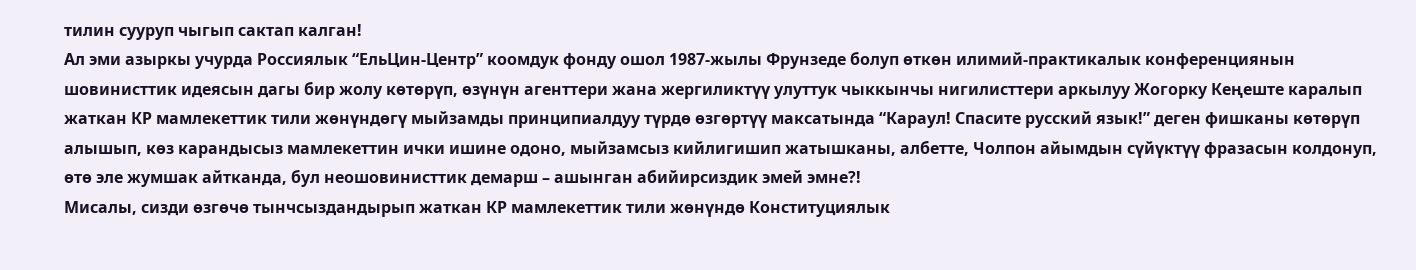тилин сууруп чыгып сактап калган!
Ал эми азыркы учурда Россиялык “ЕльЦин-Центр” коомдук фонду ошол 1987-жылы Фрунзеде болуп өткөн илимий-практикалык конференциянын шовинисттик идеясын дагы бир жолу көтөрүп, өзүнүн агенттери жана жергиликтүү улуттук чыккынчы нигилисттери аркылуу Жогорку Кеңеште каралып жаткан КР мамлекеттик тили жөнүндөгү мыйзамды принципиалдуу түрдө өзгөртүү максатында “Караул! Спасите русский язык!” деген фишканы көтөрүп алышып, көз карандысыз мамлекеттин ички ишине одоно, мыйзамсыз кийлигишип жатышканы, албетте, Чолпон айымдын сүйүктүү фразасын колдонуп, өтө эле жумшак айтканда, бул неошовинисттик демарш – ашынган абийирсиздик эмей эмне?!
Мисалы, сизди өзгөчө тынчсыздандырып жаткан КР мамлекеттик тили жөнүндө Конституциялык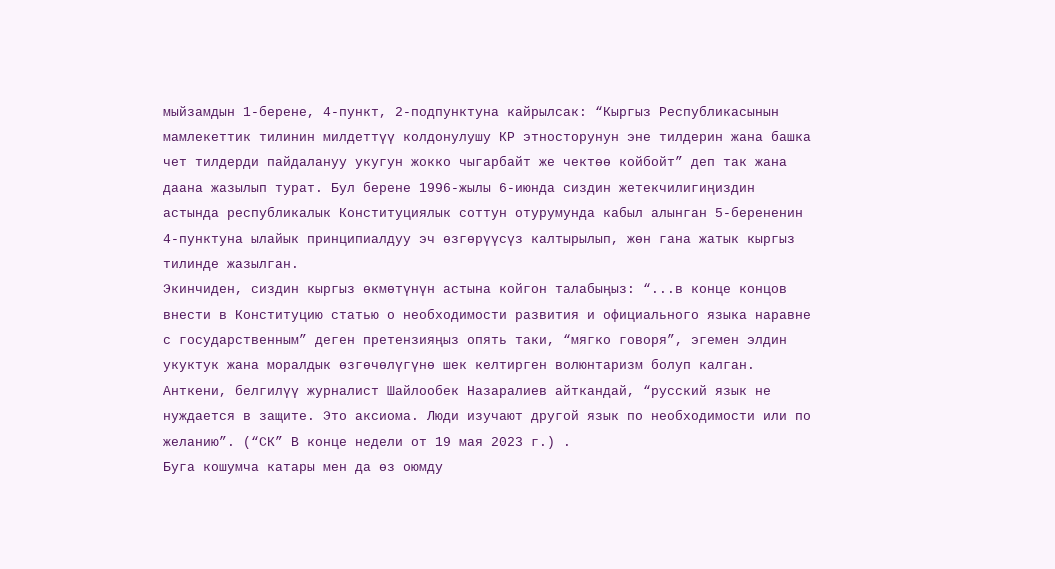мыйзамдын 1-берене, 4-пункт, 2-подпунктуна кайрылсак: “Кыргыз Республикасынын мамлекеттик тилинин милдеттүү колдонулушу КР этносторунун эне тилдерин жана башка чет тилдерди пайдалануу укугун жокко чыгарбайт же чектөө койбойт” деп так жана даана жазылып турат. Бул берене 1996-жылы 6-июнда сиздин жетекчилигиңиздин астында республикалык Конституциялык соттун отурумунда кабыл алынган 5-берененин 4-пунктуна ылайык принципиалдуу эч өзгөрүүсүз калтырылып, жөн гана жатык кыргыз тилинде жазылган.
Экинчиден, сиздин кыргыз өкмөтүнүн астына койгон талабыңыз: “...в конце концов внести в Конституцию статью о необходимости развития и официального языка наравне с государственным” деген претензияңыз опять таки, “мягко говоря”, эгемен элдин укуктук жана моралдык өзгөчөлүгүнө шек келтирген волюнтаризм болуп калган. Анткени, белгилүү журналист Шайлообек Назаралиев айткандай, “русский язык не нуждается в защите. Это аксиома. Люди изучают другой язык по необходимости или по желанию”. (“СК” В конце недели от 19 мая 2023 г.) .
Буга кошумча катары мен да өз оюмду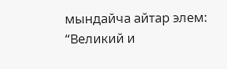мындайча айтар элем: “Великий и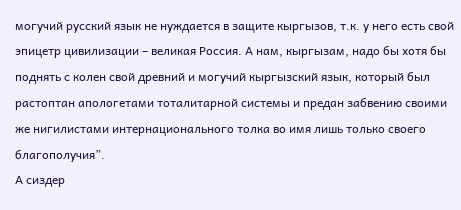могучий русский язык не нуждается в защите кыргызов, т.к. у него есть свой эпицетр цивилизации – великая Россия. А нам, кыргызам, надо бы хотя бы поднять с колен свой древний и могучий кыргызский язык, который был растоптан апологетами тоталитарной системы и предан забвению своими же нигилистами интернационального толка во имя лишь только своего благополучия”.
А сиздер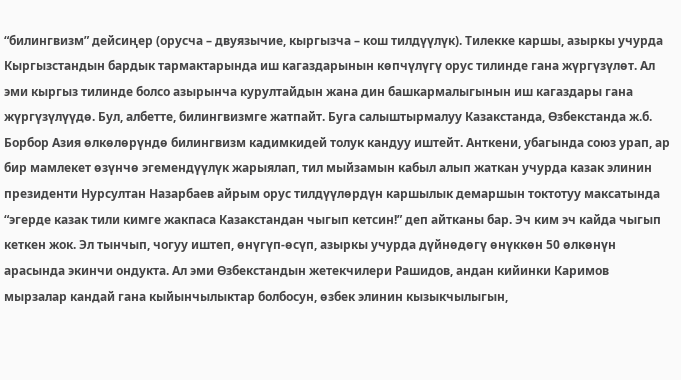“билингвизм” дейсиңер (орусча – двуязычие, кыргызча – кош тилдүүлүк). Тилекке каршы, азыркы учурда Кыргызстандын бардык тармактарында иш кагаздарынын көпчүлүгү орус тилинде гана жүргүзүлөт. Ал эми кыргыз тилинде болсо азырынча курултайдын жана дин башкармалыгынын иш кагаздары гана жүргүзүлүүдө. Бул, албетте, билингвизмге жатпайт. Буга салыштырмалуу Казакстанда, Өзбекстанда ж.б. Борбор Азия өлкөлөрүндө билингвизм кадимкидей толук кандуу иштейт. Анткени, убагында союз урап, ар бир мамлекет өзүнчө эгемендүүлүк жарыялап, тил мыйзамын кабыл алып жаткан учурда казак элинин президенти Нурсултан Назарбаев айрым орус тилдүүлөрдүн каршылык демаршын токтотуу максатында “эгерде казак тили кимге жакпаса Казакстандан чыгып кетсин!” деп айтканы бар. Эч ким эч кайда чыгып кеткен жок. Эл тынчып, чогуу иштеп, өнүгүп-өсүп, азыркы учурда дүйнөдөгү өнүккөн 50 өлкөнүн арасында экинчи ондукта. Ал эми Өзбекстандын жетекчилери Рашидов, андан кийинки Каримов мырзалар кандай гана кыйынчылыктар болбосун, өзбек элинин кызыкчылыгын,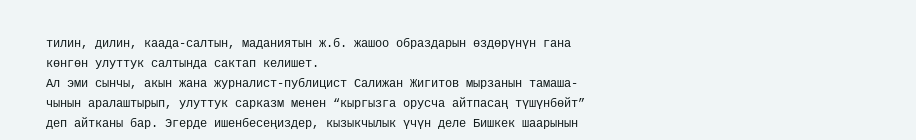тилин, дилин, каада-салтын, маданиятын ж.б. жашоо образдарын өздөрүнүн гана көнгөн улуттук салтында сактап келишет.
Ал эми сынчы, акын жана журналист-публицист Салижан Жигитов мырзанын тамаша-чынын аралаштырып, улуттук сарказм менен “кыргызга орусча айтпасаң түшүнбөйт” деп айтканы бар. Эгерде ишенбесеңиздер, кызыкчылык үчүн деле Бишкек шаарынын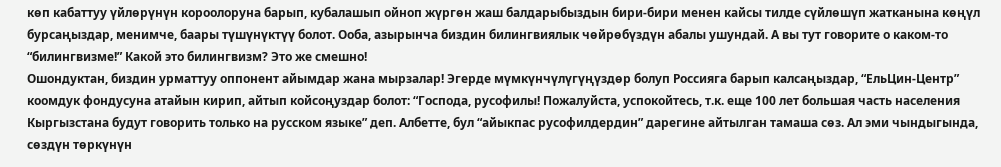көп кабаттуу үйлөрүнүн короолоруна барып, кубалашып ойноп жүргөн жаш балдарыбыздын бири-бири менен кайсы тилде сүйлөшүп жатканына көңүл бурсаңыздар, менимче, баары түшүнүктүү болот. Ооба, азырынча биздин билингвиялык чөйрөбүздүн абалы ушундай. А вы тут говорите о каком-то “билингвизме!” Какой это билингвизм? Это же смешно!
Ошондуктан, биздин урматтуу оппонент айымдар жана мырзалар! Эгерде мүмкүнчүлүгүңүздөр болуп Россияга барып калсаңыздар, “ЕльЦин-Центр” коомдук фондусуна атайын кирип, айтып койсоңуздар болот: “Господа, русофилы! Пожалуйста, успокойтесь, т.к. еще 100 лет большая часть населения Кыргызстана будут говорить только на русском языке” деп. Албетте, бул “айыкпас русофилдердин” дарегине айтылган тамаша сөз. Ал эми чындыгында, сөздүн төркүнүн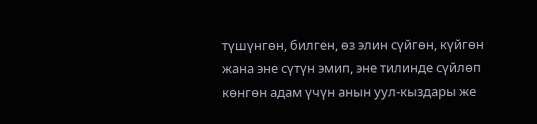түшүнгөн, билген, өз элин сүйгөн, күйгөн жана эне сүтүн эмип, эне тилинде сүйлөп көнгөн адам үчүн анын уул-кыздары же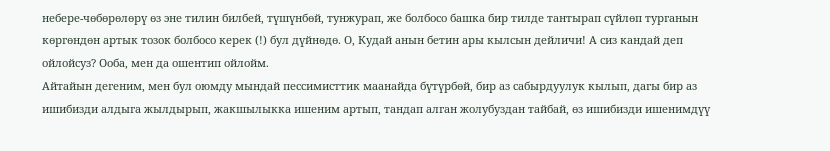небере-чөбөрөлөрү өз эне тилин билбей, түшүнбөй, тунжурап, же болбосо башка бир тилде тантырап сүйлөп турганын көргөндөн артык тозок болбосо керек (!) бул дүйнөдө. О, Кудай анын бетин ары кылсын дейличи! А сиз кандай деп ойлойсуз? Ооба, мен да ошентип ойлойм.
Айтайын дегеним, мен бул оюмду мындай пессимисттик маанайда бүтүрбөй, бир аз сабырдуулук кылып, дагы бир аз ишибизди алдыга жылдырып, жакшылыкка ишеним артып, тандап алган жолубуздан тайбай, өз ишибизди ишенимдүү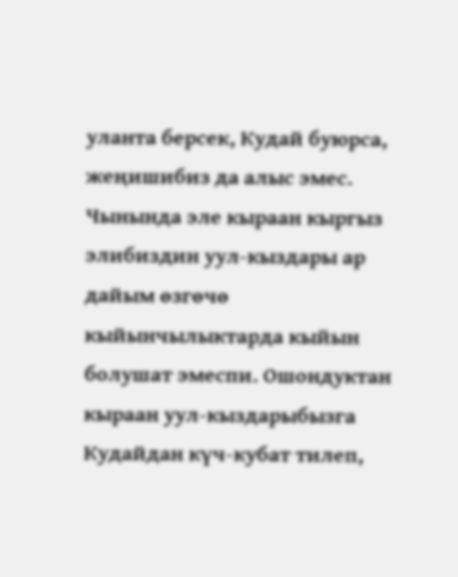уланта берсек, Кудай буюрса, жеңишибиз да алыс эмес. Чынында эле кыраан кыргыз элибиздин уул-кыздары ар дайым өзгөчө кыйынчылыктарда кыйын болушат эмеспи. Ошондуктан кыраан уул-кыздарыбызга Кудайдан күч-кубат тилеп,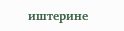иштерине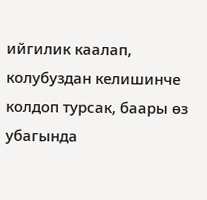ийгилик каалап, колубуздан келишинче колдоп турсак, баары өз убагында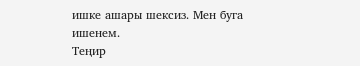ишке ашары шексиз. Мен буга ишенем.
Теңир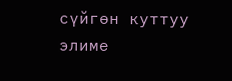сүйгөн куттуу элиме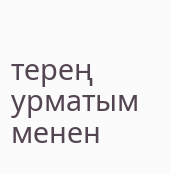терең урматым менен